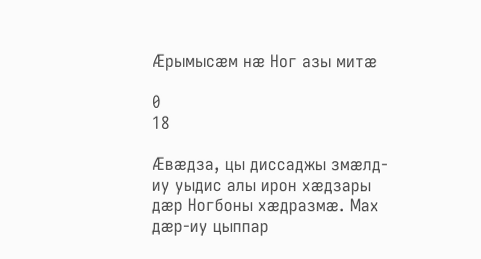Æрымысæм нæ Ног азы митæ

0
18

Æвæдза, цы диссаджы змæлд-иу уыдис алы ирон хæдзары дæр Ногбоны хæдразмæ. Мах дæр-иу цыппар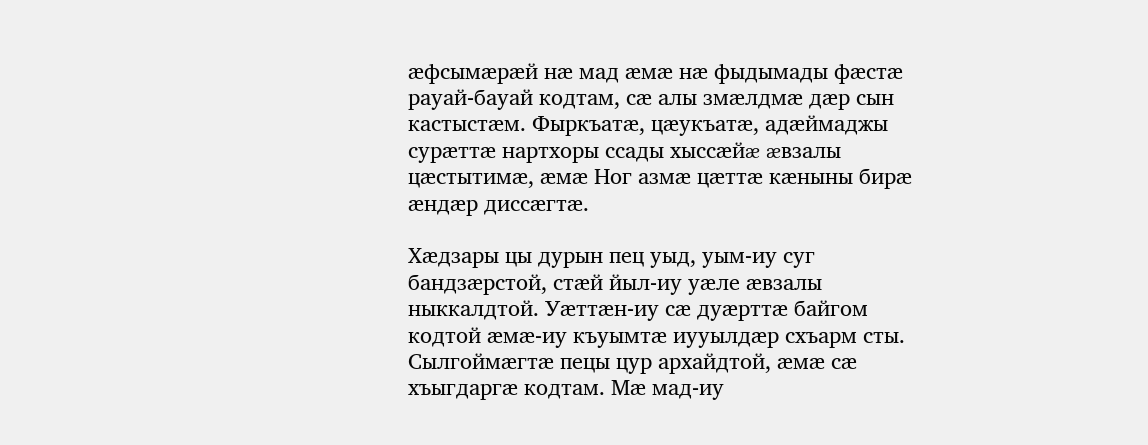æфсымæрæй нæ мад æмæ нæ фыдымады фæстæ рауай-бауай кодтам, сæ алы змæлдмæ дæр сын кастыстæм. Фыркъатæ, цæукъатæ, адæймаджы сурæттæ нартхоры ссады хыссæйæ æвзалы цæстытимæ, æмæ Ног азмæ цæттæ кæныны бирæ æндæр диссæгтæ.

Хæдзары цы дурын пец уыд, уым-иу суг бандзæрстой, стæй йыл-иу уæле æвзалы ныккалдтой. Уæттæн-иу сæ дуæрттæ байгом кодтой æмæ-иу къуымтæ иууылдæр схъарм сты. Сылгоймæгтæ пецы цур архайдтой, æмæ сæ хъыгдаргæ кодтам. Мæ мад-иу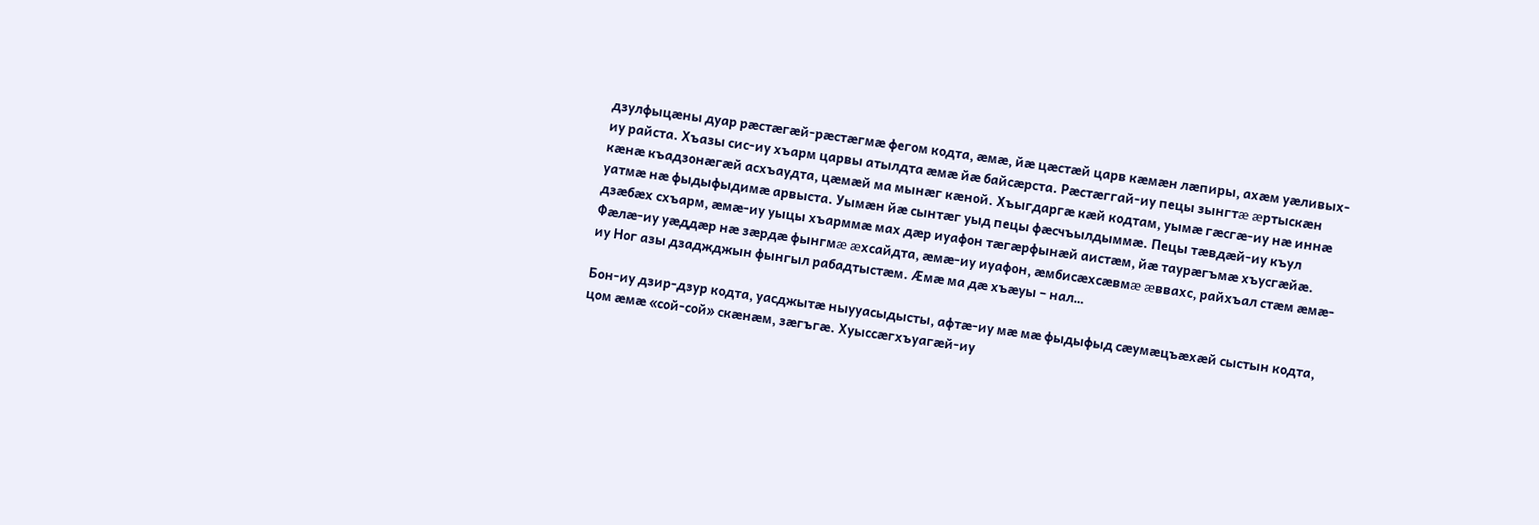дзулфыцæны дуар рæстæгæй-рæстæгмæ фегом кодта, æмæ, йæ цæстæй царв кæмæн лæпиры, ахæм уæливых-иу райста. Хъазы сис-иу хъарм царвы атылдта æмæ йæ байсæрста. Рæстæггай-иу пецы зынгтæ æртыскæн кæнæ къадзонæгæй асхъаудта, цæмæй ма мынæг кæной. Хъыгдаргæ кæй кодтам, уымæ гæсгæ-иу нæ иннæ уатмæ нæ фыдыфыдимæ арвыста. Уымæн йæ сынтæг уыд пецы фæсчъылдыммæ. Пецы тæвдæй-иу къул дзæбæх схъарм, æмæ-иу уыцы хъарммæ мах дæр иуафон тæгæрфынæй аистæм, йæ таурæгъмæ хъусгæйæ. Фæлæ-иу уæддæр нæ зæрдæ фынгмæ æхсайдта, æмæ-иу иуафон, æмбисæхсæвмæ æввахс, райхъал стæм æмæ-иу Ног азы дзаджджын фынгыл рабадтыстæм. Æмæ ма дæ хъæуы – нал…

Бон-иу дзир-дзур кодта, уасджытæ ныууасыдысты, афтæ-иу мæ мæ фыдыфыд сæумæцъæхæй сыстын кодта, цом æмæ «сой-сой» скæнæм, зæгъгæ. Хуыссæгхъуагæй-иу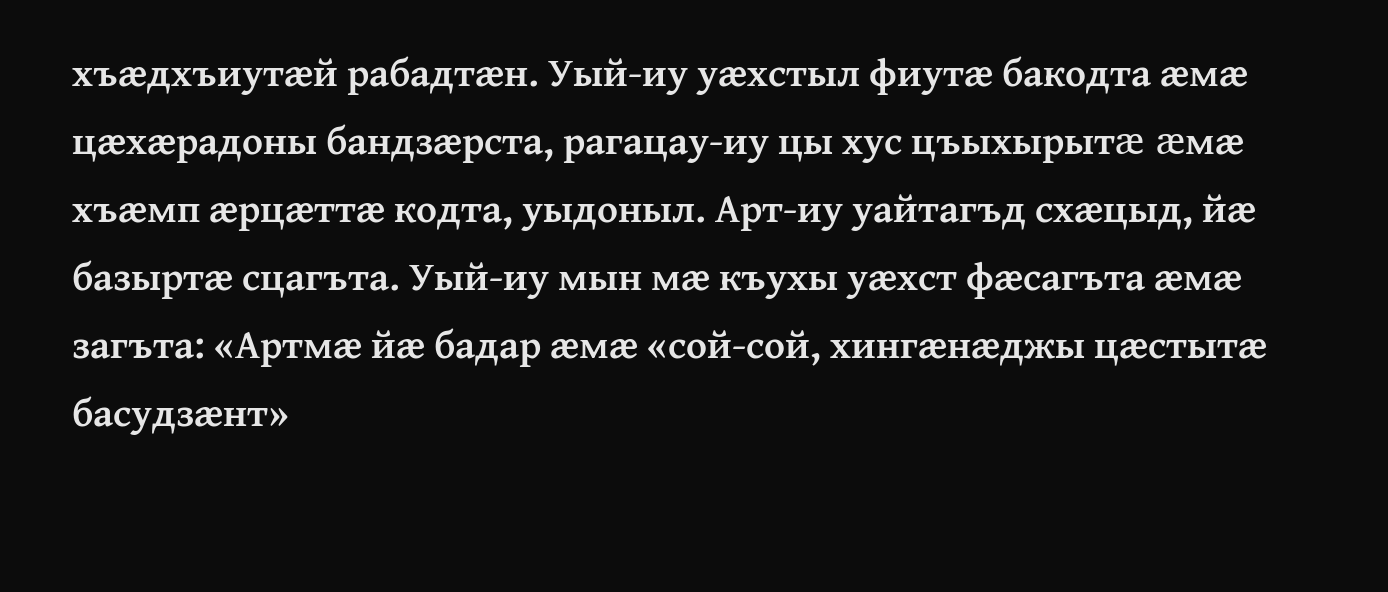хъæдхъиутæй рабадтæн. Уый-иу уæхстыл фиутæ бакодта æмæ цæхæрадоны бандзæрста, рагацау-иу цы хус цъыхырытæ æмæ хъæмп æрцæттæ кодта, уыдоныл. Арт-иу уайтагъд схæцыд, йæ базыртæ сцагъта. Уый-иу мын мæ къухы уæхст фæсагъта æмæ загъта: «Артмæ йæ бадар æмæ «сой-сой, хингæнæджы цæстытæ басудзæнт»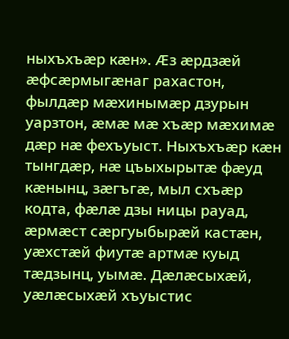ныхъхъæр кæн». Æз æрдзæй æфсæрмыгæнаг рахастон, фылдæр мæхинымæр дзурын уарзтон, æмæ мæ хъæр мæхимæ дæр нæ фехъуыст. Ныхъхъæр кæн тынгдæр, нæ цъыхырытæ фæуд кæнынц, зæгъгæ, мыл схъæр кодта, фæлæ дзы ницы рауад, æрмæст сæргуыбырæй кастæн, уæхстæй фиутæ артмæ куыд тæдзынц, уымæ. Дæлæсыхæй, уæлæсыхæй хъуыстис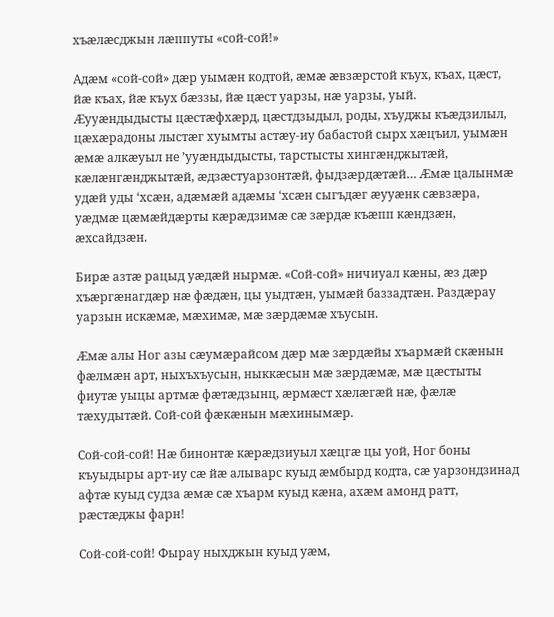хъæлæсджын лæппуты «сой-сой!»

Адæм «сой-сой» дæр уымæн кодтой, æмæ æвзæрстой къух, къах, цæст, йæ къах, йæ къух бæззы, йæ цæст уарзы, нæ уарзы, уый. Æууæндыдысты цæстæфхæрд, цæстдзыдыл, роды, хъуджы къæдзилыл, цæхæрадоны лыстæг хуымты астæу-иу бабастой сырх хæцъил, уымæн æмæ алкæуыл не ’ууæндыдысты, тарстысты хингæнджытæй, кæлæнгæнджытæй, æдзæстуарзонтæй, фыдзæрдæтæй… Æмæ цалынмæ удæй уды ‘хсæн, адæмæй адæмы ‘хсæн сыгъдæг æууæнк сæвзæра, уæдмæ цæмæйдæрты кæрæдзимæ сæ зæрдæ къæпп кæндзæн, æхсайдзæн.

Бирæ азтæ рацыд уæдæй нырмæ. «Сой-сой» ничиуал кæны, æз дæр хъæргæнагдæр нæ фæдæн, цы уыдтæн, уымæй баззадтæн. Раздæрау уарзын искæмæ, мæхимæ, мæ зæрдæмæ хъусын.

Æмæ алы Ног азы сæумæрайсом дæр мæ зæрдæйы хъармæй скæнын фæлмæн арт, ныхъхъусын, ныккæсын мæ зæрдæмæ, мæ цæстыты фиутæ уыцы артмæ фæтæдзынц, æрмæст хæлæгæй нæ, фæлæ тæхудытæй. Сой-сой фæкæнын мæхинымæр.

Сой-сой-сой! Нæ бинонтæ кæрæдзиуыл хæцгæ цы уой, Ног боны къуыдыры арт-иу сæ йæ алыварс куыд æмбырд кодта, сæ уарзондзинад афтæ куыд судза æмæ сæ хъарм куыд кæна, ахæм амонд ратт, рæстæджы фарн!

Сой-сой-сой! Фырау ныхджын куыд уæм,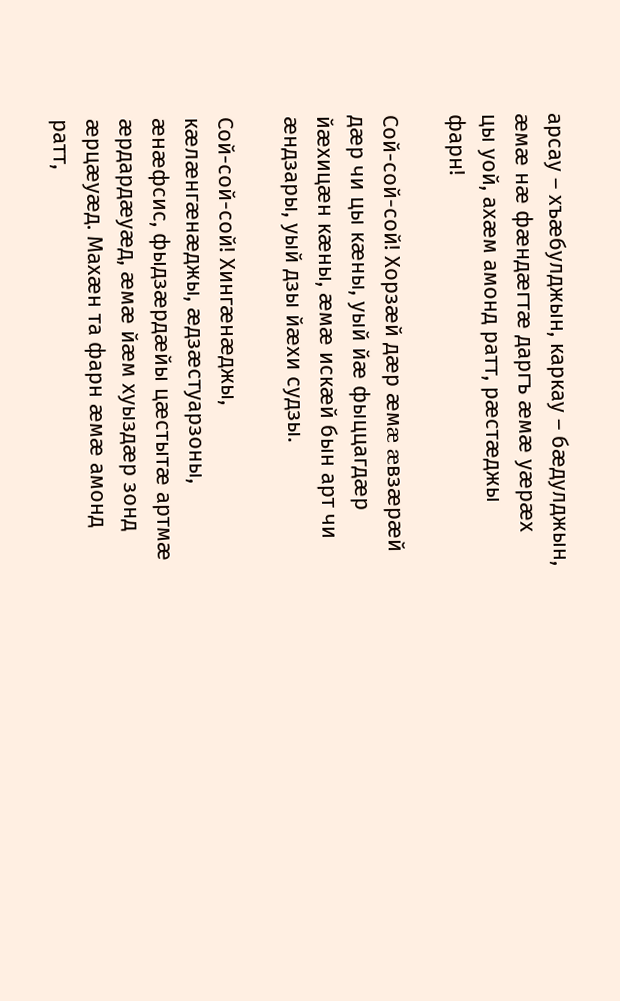арсау – хъæбулджын, каркау – бæдулджын, æмæ нæ фæндæгтæ даргъ æмæ уæрæх цы уой, ахæм амонд ратт, рæстæджы фарн!

Сой-сой-сой! Хорзæй дæр æмæ æвзæрæй дæр чи цы кæны, уый йæ фыццагдæр йæхицæн кæны, æмæ искæй бын арт чи æндзары, уый дзы йæхи судзы.

Сой-сой-сой! Хингæнæджы, кæлæнгæнæджы, æдзæстуарзоны, æнæфсис, фыдзæрдæйы цæстытæ артмæ æрдардæуæд, æмæ йæм хуыздæр зонд æрцæуæд. Махæн та фарн æмæ амонд ратт,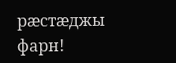рæстæджы фарн!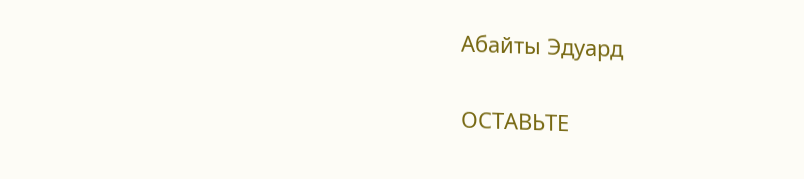Абайты Эдуард

ОСТАВЬТЕ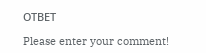ОТВЕТ

Please enter your comment!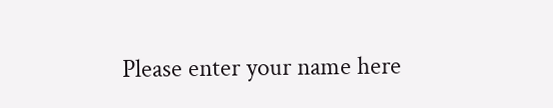Please enter your name here